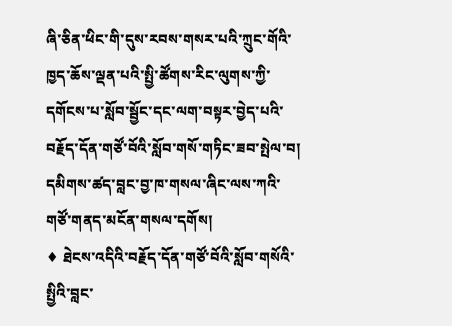ཞི་ཅིན་ཕིང་གི་དུས་རབས་གསར་པའི་ཀྲུང་གོའི་ཁྱད་ཆོས་ལྡན་པའི་སྤྱི་ཚོགས་རིང་ལུགས་ཀྱི་དགོངས་པ་སློབ་སྦྱོང་དང་ལག་བསྟར་བྱེད་པའི་བརྗོད་དོན་གཙོ་བོའི་སློབ་གསོ་གཏིང་ཟབ་སྤེལ་བ།
དམིགས་ཚད་བླང་བྱ་ཁ་གསལ་ཞིང་ལས་ཀའི་གཙོ་གནད་མངོན་གསལ་དགོས།
♦ ཐེངས་འདིའི་བརྗོད་དོན་གཙོ་བོའི་སློབ་གསོའི་སྤྱིའི་བླང་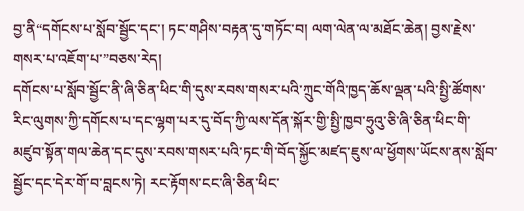བྱ་ནི“དགོངས་པ་སློབ་སྦྱོང་དང་། ཏང་གཤིས་བརྟན་དུ་གཏོང་བ། ལག་ལེན་ལ་མཐོང་ཆེན། བྱས་རྗེས་གསར་པ་འཇོག་པ་”བཅས་རེད།
དགོངས་པ་སློབ་སྦྱོང་ནི་ཞི་ཅིན་ཕིང་གི་དུས་རབས་གསར་པའི་ཀྲུང་གོའི་ཁྱད་ཆོས་ལྡན་པའི་སྤྱི་ཚོགས་རིང་ལུགས་ཀྱི་དགོངས་པ་དང་ལྷག་པར་དུ་བོད་ཀྱི་ལས་དོན་སྐོར་གྱི་སྤྱི་ཁྱབ་ཧྲུའུ་ཅི་ཞི་ཅིན་ཕིང་གི་མཛུབ་སྟོན་གལ་ཆེན་དང་དུས་རབས་གསར་པའི་ཏང་གི་བོད་སྐྱོང་མཛད་ཇུས་ལ་ཕྱོགས་ཡོངས་ནས་སློབ་སྦྱོང་དང་དེར་གོ་བ་བླངས་ཏེ། རང་རྟོགས་ངང་ཞི་ཅིན་ཕིང་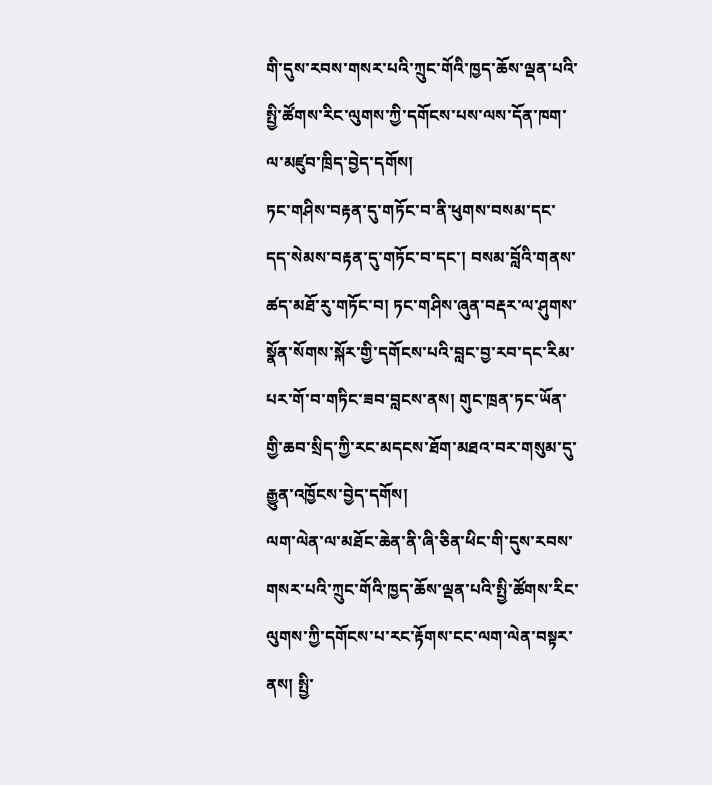གི་དུས་རབས་གསར་པའི་ཀྲུང་གོའི་ཁྱད་ཆོས་ལྡན་པའི་སྤྱི་ཚོགས་རིང་ལུགས་ཀྱི་དགོངས་པས་ལས་དོན་ཁག་ལ་མཛུབ་ཁྲིད་བྱེད་དགོས།
ཏང་གཤིས་བརྟན་དུ་གཏོང་བ་ནི་ཕུགས་བསམ་དང་དད་སེམས་བརྟན་དུ་གཏོང་བ་དང་། བསམ་བློའི་གནས་ཚད་མཐོ་རུ་གཏོང་བ། ཏང་གཤིས་ཞུན་བརྡར་ལ་ཤུགས་སྣོན་སོགས་སྐོར་གྱི་དགོངས་པའི་བླང་བྱ་རབ་དང་རིམ་པར་གོ་བ་གཏིང་ཟབ་བླངས་ནས། གུང་ཁྲན་ཏང་ཡོན་གྱི་ཆབ་སྲིད་ཀྱི་རང་མདངས་ཐོག་མཐའ་བར་གསུམ་དུ་རྒྱུན་འཁྱོངས་བྱེད་དགོས།
ལག་ལེན་ལ་མཐོང་ཆེན་ནི་ཞི་ཅིན་ཕིང་གི་དུས་རབས་གསར་པའི་ཀྲུང་གོའི་ཁྱད་ཆོས་ལྡན་པའི་སྤྱི་ཚོགས་རིང་ལུགས་ཀྱི་དགོངས་པ་རང་རྟོགས་ངང་ལག་ལེན་བསྟར་ནས། སྤྱི་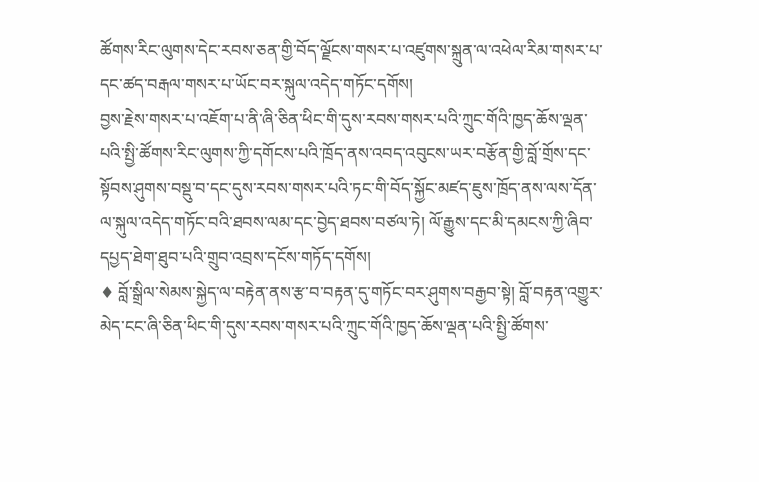ཚོགས་རིང་ལུགས་དེང་རབས་ཅན་གྱི་བོད་ལྗོངས་གསར་པ་འཛུགས་སྐྲུན་ལ་འཕེལ་རིམ་གསར་པ་དང་ཚད་བརྒལ་གསར་པ་ཡོང་བར་སྐུལ་འདེད་གཏོང་དགོས།
བྱས་རྗེས་གསར་པ་འཇོག་པ་ནི་ཞི་ཅིན་ཕིང་གི་དུས་རབས་གསར་པའི་ཀྲུང་གོའི་ཁྱད་ཆོས་ལྡན་པའི་སྤྱི་ཚོགས་རིང་ལུགས་ཀྱི་དགོངས་པའི་ཁྲོད་ནས་འབད་འབུངས་ཡར་བརྩོན་གྱི་བློ་གྲོས་དང་སྟོབས་ཤུགས་བསྡུ་བ་དང་དུས་རབས་གསར་པའི་ཏང་གི་བོད་སྐྱོང་མཛད་ཇུས་ཁྲོད་ནས་ལས་དོན་ལ་སྐུལ་འདེད་གཏོང་བའི་ཐབས་ལམ་དང་བྱེད་ཐབས་བཙལ་ཏེ། ལོ་རྒྱུས་དང་མི་དམངས་ཀྱི་ཞིབ་དཔྱད་ཐེག་ཐུབ་པའི་གྲུབ་འབྲས་དངོས་གཏོད་དགོས།
♦ བློ་སྒྲིལ་སེམས་སྐྱེད་ལ་བརྟེན་ནས་རྩ་བ་བརྟན་དུ་གཏོང་བར་ཤུགས་བརྒྱབ་སྟེ། བློ་བརྟན་འགྱུར་མེད་ངང་ཞི་ཅིན་ཕིང་གི་དུས་རབས་གསར་པའི་ཀྲུང་གོའི་ཁྱད་ཆོས་ལྡན་པའི་སྤྱི་ཚོགས་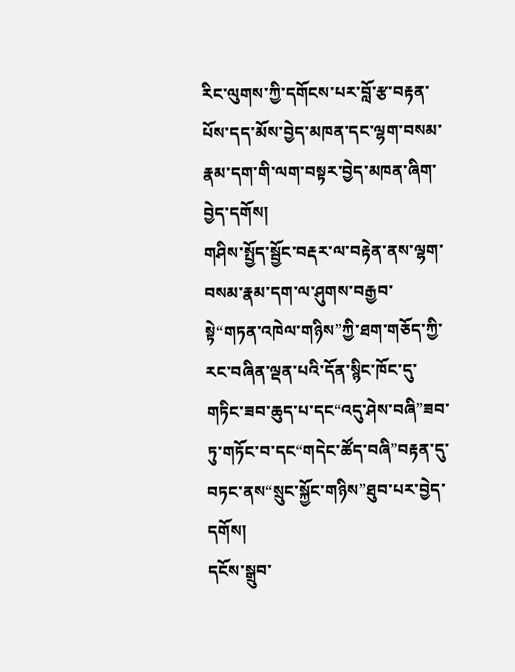རིང་ལུགས་ཀྱི་དགོངས་པར་བློ་རྩ་བརྟན་པོས་དད་མོས་བྱེད་མཁན་དང་ལྷག་བསམ་རྣམ་དག་གི་ལག་བསྟར་བྱེད་མཁན་ཞིག་བྱེད་དགོས།
གཤིས་སྤྱོད་སྦྱོང་བརྡར་ལ་བརྟེན་ནས་ལྷག་བསམ་རྣམ་དག་ལ་ཤུགས་བརྒྱབ་སྟེ“གཏན་འཁེལ་གཉིས”ཀྱི་ཐག་གཅོད་ཀྱི་རང་བཞིན་ལྡན་པའི་དོན་སྙིང་ཁོང་དུ་གཏིང་ཟབ་ཆུད་པ་དང“འདུ་ཤེས་བཞི”ཟབ་ཏུ་གཏོང་བ་དང“གདེང་ཚོད་བཞི”བརྟན་དུ་བཏང་ནས“སྲུང་སྐྱོང་གཉིས”ཐུབ་པར་བྱེད་དགོས།
དངོས་སྒྲུབ་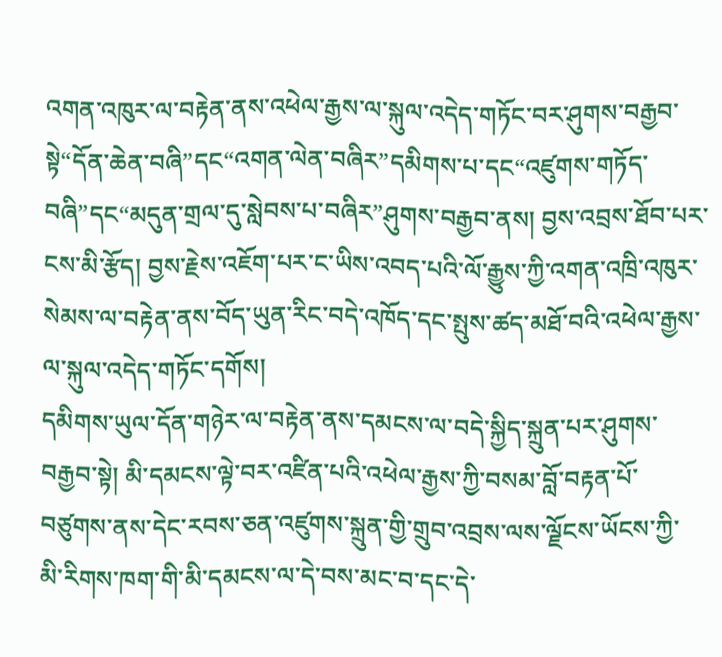འགན་འཁུར་ལ་བརྟེན་ནས་འཕེལ་རྒྱས་ལ་སྐུལ་འདེད་གཏོང་བར་ཤུགས་བརྒྱབ་སྟེ“དོན་ཆེན་བཞི”དང“འགན་ལེན་བཞིར”དམིགས་པ་དང“འཛུགས་གཏོད་བཞི”དང“མདུན་གྲལ་དུ་སླེབས་པ་བཞིར”ཤུགས་བརྒྱབ་ནས། བྱས་འབྲས་ཐོབ་པར་ངས་མི་རྩོད། བྱས་རྗེས་འཇོག་པར་ང་ཡིས་འབད་པའི་ལོ་རྒྱུས་ཀྱི་འགན་འཁྲི་འཁུར་སེམས་ལ་བརྟེན་ནས་བོད་ཡུན་རིང་བདེ་འཁོད་དང་སྤུས་ཚད་མཐོ་བའི་འཕེལ་རྒྱས་ལ་སྐུལ་འདེད་གཏོང་དགོས།
དམིགས་ཡུལ་དོན་གཉེར་ལ་བརྟེན་ནས་དམངས་ལ་བདེ་སྐྱིད་སྐྲུན་པར་ཤུགས་བརྒྱབ་སྟེ། མི་དམངས་ལྟེ་བར་འཛིན་པའི་འཕེལ་རྒྱས་ཀྱི་བསམ་བློ་བརྟན་པོ་བཙུགས་ནས་དེང་རབས་ཅན་འཛུགས་སྐྲུན་གྱི་གྲུབ་འབྲས་ལས་ལྗོངས་ཡོངས་ཀྱི་མི་རིགས་ཁག་གི་མི་དམངས་ལ་དེ་བས་མང་བ་དང་དེ་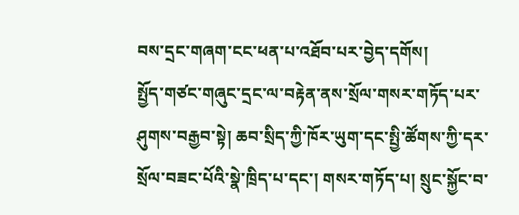བས་དྲང་གཞག་ངང་ཕན་པ་འཐོབ་པར་བྱེད་དགོས།
སྤྱོད་གཙང་གཞུང་དྲང་ལ་བརྟེན་ནས་སྲོལ་གསར་གཏོད་པར་ཤུགས་བརྒྱབ་སྟེ། ཆབ་སྲིད་ཀྱི་ཁོར་ཡུག་དང་སྤྱི་ཚོགས་ཀྱི་དར་སྲོལ་བཟང་པོའི་སྣེ་ཁྲིད་པ་དང་། གསར་གཏོད་པ། སྲུང་སྐྱོང་བ་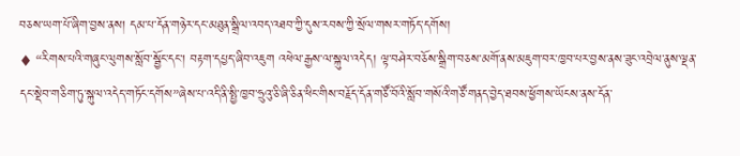བཅས་ཡག་པོ་ཞིག་བྱས་ནས། དམ་པ་དོན་གཉེར་དང་མཐུན་སྒྲིལ་འབད་འཐབ་ཀྱི་དུས་རབས་ཀྱི་སྲོལ་གསར་གཏོད་དགོས།
♦ “རིགས་པའི་གཞུང་ལུགས་སློབ་སྦྱོང་དང་། བརྟག་དཔྱད་ཞིབ་འཇུག འཕེལ་རྒྱས་ལ་སྐུལ་འདེད། ལྟ་བཤེར་བཅོས་སྒྲིག་བཅས་མགོ་ནས་མཇུག་བར་ཁྱབ་པར་བྱས་ནས་ཟུང་འབྲེལ་ནུས་ལྡན་དང་སྡེབ་གཅིག་ཏུ་སྐུལ་འདེད་གཏོང་དགོས”ཞེས་པ་འདི་ནི་སྤྱི་ཁྱབ་ཧྲུའུ་ཅི་ཞི་ཅིན་ཕིང་གིས་བརྗོད་དོན་གཙོ་བོའི་སློབ་གསོའི་གཙོ་གནད་བྱེད་ཐབས་ཕྱོགས་ཡོངས་ནས་དོན་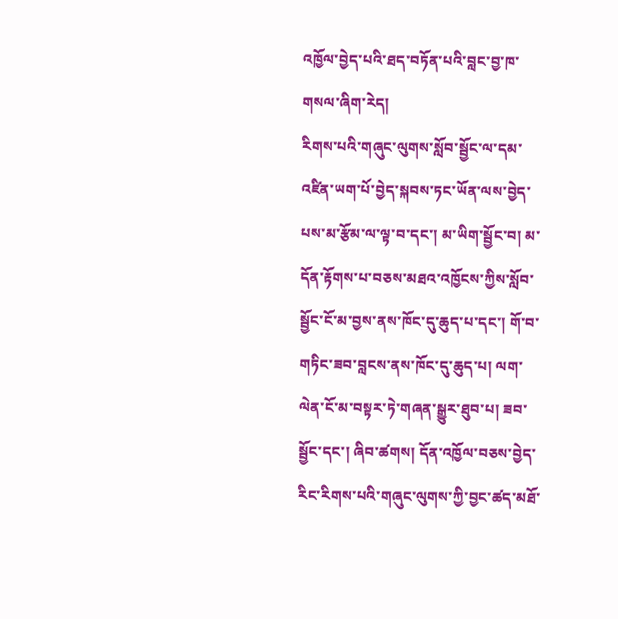འཁྱོལ་བྱེད་པའི་ཐད་བཏོན་པའི་བླང་བྱ་ཁ་གསལ་ཞིག་རེད།
རིགས་པའི་གཞུང་ལུགས་སློབ་སྦྱོང་ལ་དམ་འཛིན་ཡག་པོ་བྱེད་སྐབས་ཏང་ཡོན་ལས་བྱེད་པས་མ་རྩོམ་ལ་ལྟ་བ་དང་། མ་ཡིག་སྦྱོང་བ། མ་དོན་རྟོགས་པ་བཅས་མཐའ་འཁྱོངས་ཀྱིས་སློབ་སྦྱོང་ངོ་མ་བྱས་ནས་ཁོང་དུ་ཆུད་པ་དང་། གོ་བ་གཏིང་ཟབ་བླངས་ནས་ཁོང་དུ་ཆུད་པ། ལག་ལེན་ངོ་མ་བསྟར་ཏེ་གཞན་སྒྱུར་ཐུབ་པ། ཟབ་སྦྱོང་དང་། ཞིབ་ཚགས། དོན་འཁྱོལ་བཅས་བྱེད་རིང་རིགས་པའི་གཞུང་ལུགས་ཀྱི་བྱང་ཚད་མཐོ་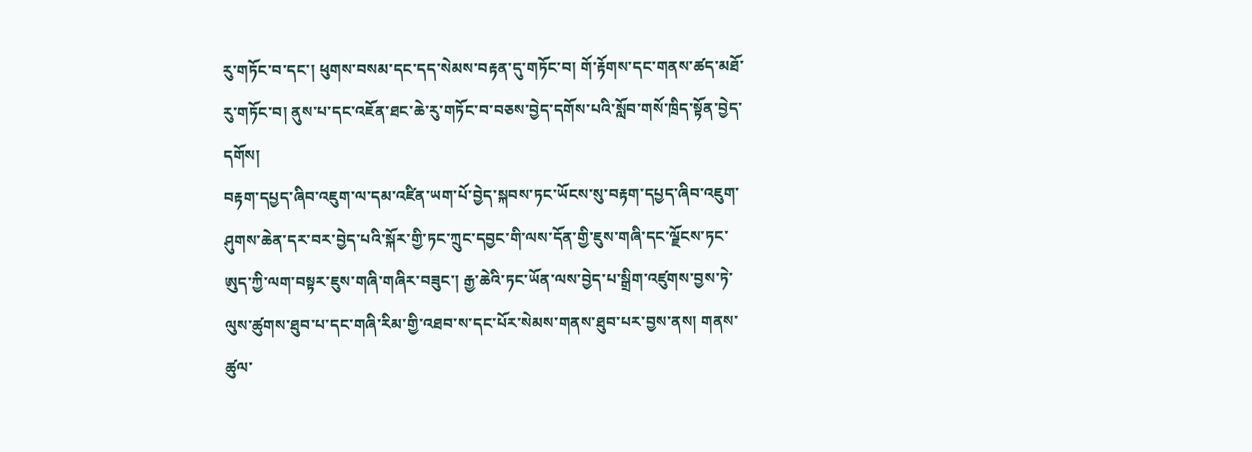རུ་གཏོང་བ་དང་། ཕུགས་བསམ་དང་དད་སེམས་བརྟན་དུ་གཏོང་བ། གོ་རྟོགས་དང་གནས་ཚད་མཐོ་རུ་གཏོང་བ། ནུས་པ་དང་འཇོན་ཐང་ཆེ་རུ་གཏོང་བ་བཅས་བྱེད་དགོས་པའི་སློབ་གསོ་ཁྲིད་སྟོན་བྱེད་དགོས།
བརྟག་དཔྱད་ཞིབ་འཇུག་ལ་དམ་འཛིན་ཡག་པོ་བྱེད་སྐབས་ཏང་ཡོངས་སུ་བརྟག་དཔྱད་ཞིབ་འཇུག་ཤུགས་ཆེན་དར་བར་བྱེད་པའི་སྐོར་གྱི་ཏང་ཀྲུང་དབྱང་གི་ལས་དོན་གྱི་ཇུས་གཞི་དང་ལྗོངས་ཏང་ཨུད་ཀྱི་ལག་བསྟར་ཇུས་གཞི་གཞིར་བཟུང་། རྒྱ་ཆེའི་ཏང་ཡོན་ལས་བྱེད་པ་སྒྲིག་འཛུགས་བྱས་ཏེ་ལུས་ཚུགས་ཐུབ་པ་དང་གཞི་རིམ་གྱི་འཐབ་ས་དང་པོར་སེམས་གནས་ཐུབ་པར་བྱས་ནས། གནས་ཚུལ་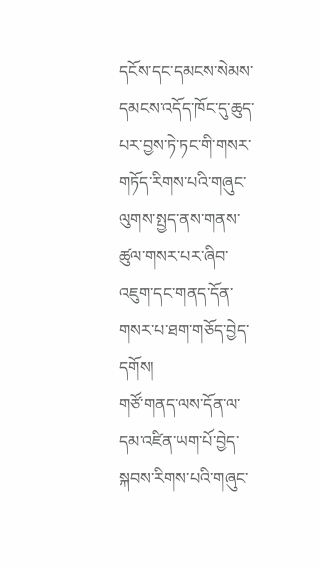དངོས་དང་དམངས་སེམས་དམངས་འདོད་ཁོང་དུ་ཆུད་པར་བྱས་ཏེ་ཏང་གི་གསར་གཏོད་རིགས་པའི་གཞུང་ལུགས་སྤྱད་ནས་གནས་ཚུལ་གསར་པར་ཞིབ་འཇུག་དང་གནད་དོན་གསར་པ་ཐག་གཅོད་བྱེད་དགོས།
གཙོ་གནད་ལས་དོན་ལ་དམ་འཛིན་ཡག་པོ་བྱེད་སྐབས་རིགས་པའི་གཞུང་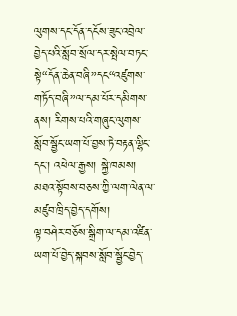ལུགས་དང་དོན་དངོས་ཟུང་འབྲེལ་བྱེད་པའི་སློབ་སྲོལ་དར་སྤེལ་བཏང་སྟེ“དོན་ཆེན་བཞི”དང“འཛུགས་གཏོད་བཞི”ལ་དམ་པོར་དམིགས་ནས། རིགས་པའི་གཞུང་ལུགས་སློབ་སྦྱོང་ཡག་པོ་བྱས་ཏེ་བརྟན་ལྷིང་དང་། འཕེལ་རྒྱས། སྐྱེ་ཁམས། མཐའ་སྟོབས་བཅས་ཀྱི་ལག་ལེན་ལ་མཛུབ་ཁྲིད་བྱེད་དགོས།
ལྟ་བཤེར་བཅོས་སྒྲིག་ལ་དམ་འཛིན་ཡག་པོ་བྱེད་སྐབས་སློབ་སྦྱོང་བྱེད་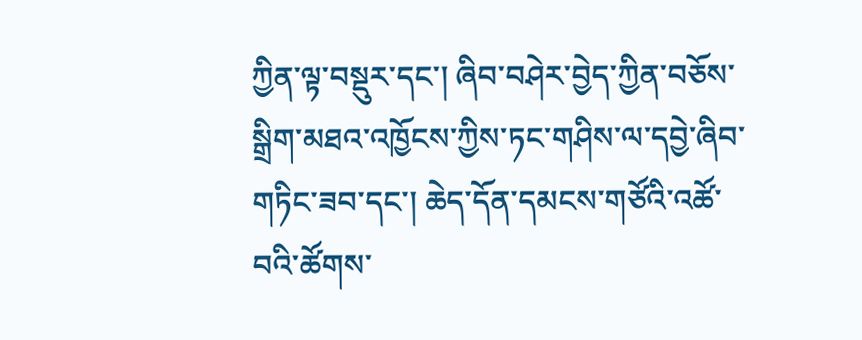ཀྱིན་ལྟ་བསྡུར་དང་། ཞིབ་བཤེར་བྱེད་ཀྱིན་བཅོས་སྒྲིག་མཐའ་འཁྱོངས་ཀྱིས་ཏང་གཤིས་ལ་དབྱེ་ཞིབ་གཏིང་ཟབ་དང་། ཆེད་དོན་དམངས་གཙོའི་འཚོ་བའི་ཚོགས་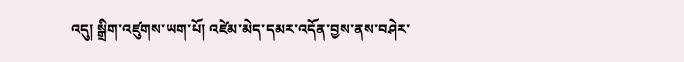འདུ། སྒྲིག་འཛུགས་ཡག་པོ། འཛེམ་མེད་དམར་འདོན་བྱས་ནས་བཤེར་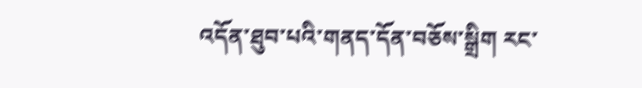འདོན་ཐུབ་པའི་གནད་དོན་བཅོས་སྒྲིག རང་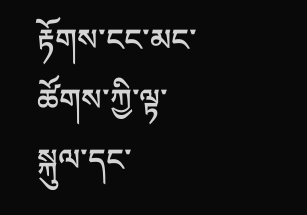རྟོགས་ངང་མང་ཚོགས་ཀྱི་ལྟ་སྐུལ་དང་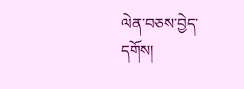ལེན་བཅས་བྱེད་དགོས།